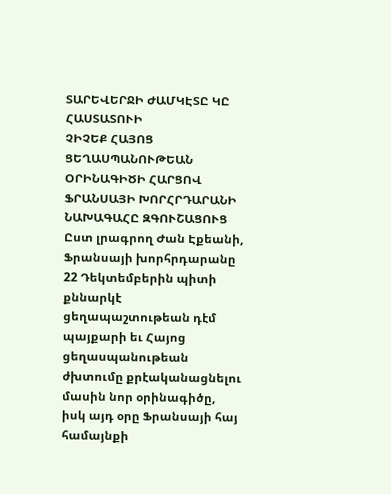ՏԱՐԵՎԵՐՋԻ ԺԱՄԿԷՏԸ ԿԸ ՀԱՍՏԱՏՈՒԻ
ՉԻՉԵՔ ՀԱՅՈՑ ՑԵՂԱՍՊԱՆՈՒԹԵԱՆ
ՕՐԻՆԱԳԻԾԻ ՀԱՐՑՈՎ
ՖՐԱՆՍԱՅԻ ԽՈՐՀՐԴԱՐԱՆԻ
ՆԱԽԱԳԱՀԸ ԶԳՈՒՇԱՑՈՒՑ
Ըստ լրագրող Ժան Էքեանի, Ֆրանսայի խորհրդարանը 22 Դեկտեմբերին պիտի քննարկէ ցեղապաշտութեան դէմ պայքարի եւ Հայոց ցեղասպանութեան ժխտումը քրէականացնելու մասին նոր օրինագիծը, իսկ այդ օրը Ֆրանսայի հայ համայնքի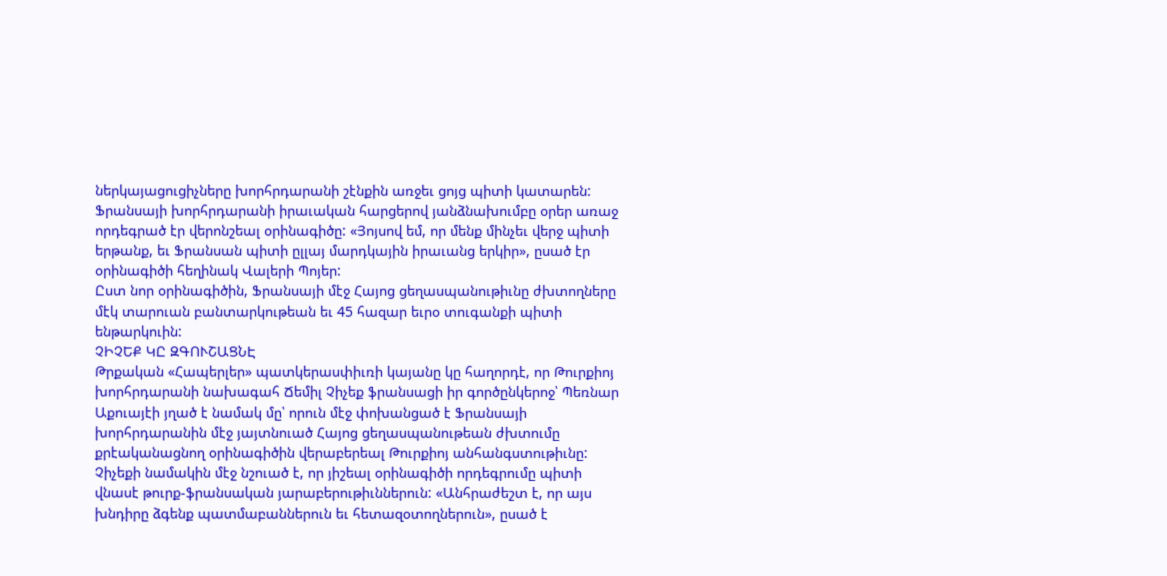ներկայացուցիչները խորհրդարանի շէնքին առջեւ ցոյց պիտի կատարեն:
Ֆրանսայի խորհրդարանի իրաւական հարցերով յանձնախումբը օրեր առաջ որդեգրած էր վերոնշեալ օրինագիծը: «Յոյսով եմ, որ մենք մինչեւ վերջ պիտի երթանք, եւ Ֆրանսան պիտի ըլլայ մարդկային իրաւանց երկիր», ըսած էր օրինագիծի հեղինակ Վալերի Պոյեր:
Ըստ նոր օրինագիծին, Ֆրանսայի մէջ Հայոց ցեղասպանութիւնը ժխտողները մէկ տարուան բանտարկութեան եւ 45 հազար եւրօ տուգանքի պիտի ենթարկուին:
ՉԻՉԵՔ ԿԸ ԶԳՈՒՇԱՑՆԷ
Թրքական «Հապերլեր» պատկերասփիւռի կայանը կը հաղորդէ, որ Թուրքիոյ խորհրդարանի նախագահ Ճեմիլ Չիչեք ֆրանսացի իր գործընկերոջ՝ Պեռնար Աքուայէի յղած է նամակ մը՝ որուն մէջ փոխանցած է Ֆրանսայի խորհրդարանին մէջ յայտնուած Հայոց ցեղասպանութեան ժխտումը քրէականացնող օրինագիծին վերաբերեալ Թուրքիոյ անհանգստութիւնը: Չիչեքի նամակին մէջ նշուած է, որ յիշեալ օրինագիծի որդեգրումը պիտի վնասէ թուրք-ֆրանսական յարաբերութիւններուն: «Անհրաժեշտ է, որ այս խնդիրը ձգենք պատմաբաններուն եւ հետազօտողներուն», ըսած է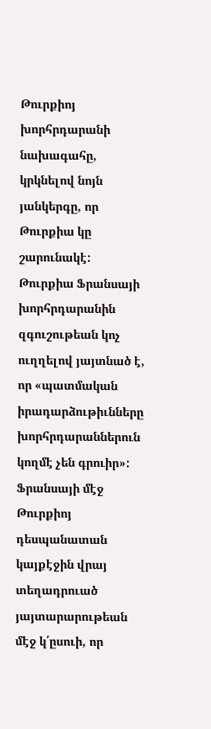Թուրքիոյ խորհրդարանի նախագահը, կրկնելով նոյն յանկերգը, որ Թուրքիա կը շարունակէ:
Թուրքիա Ֆրանսայի խորհրդարանին զգուշութեան կոչ ուղղելով յայտնած է, որ «պատմական իրադարձութիւնները խորհրդարաններուն կողմէ չեն գրուիր»:
Ֆրանսայի մէջ Թուրքիոյ դեսպանատան կայքէջին վրայ տեղադրուած յայտարարութեան մէջ կ՛ըսուի, որ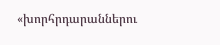«խորհրդարաններու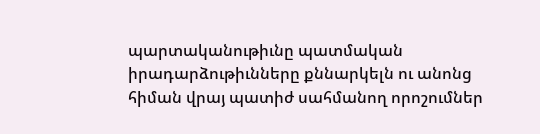պարտականութիւնը պատմական իրադարձութիւնները քննարկելն ու անոնց հիման վրայ պատիժ սահմանող որոշումներ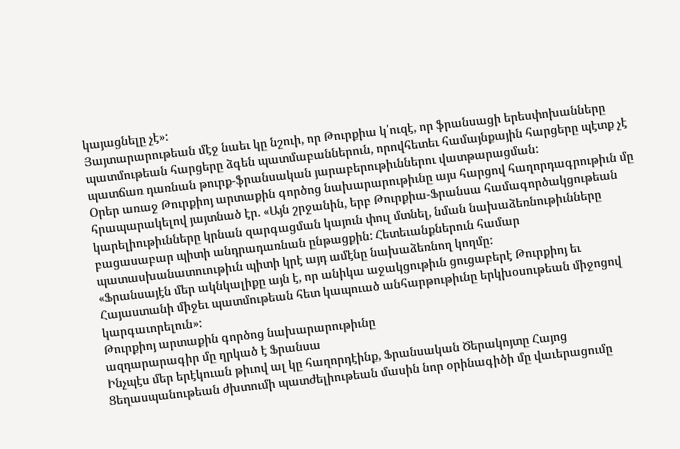կայացնելը չէ»:
Յայտարարութեան մէջ նաեւ կը նշուի, որ Թուրքիա կ՛ուզէ, որ ֆրանսացի երեսփոխանները պատմութեան հարցերը ձգեն պատմաբաններուն, որովհետեւ համայնքային հարցերը պէտք չէ պատճառ դառնան թուրք-ֆրանսական յարաբերութիւններու վատթարացման:
Օրեր առաջ Թուրքիոյ արտաքին գործոց նախարարութիւնը այս հարցով հաղորդագրութիւն մը հրապարակելով յայտնած էր. «Այն շրջանին, երբ Թուրքիա-Ֆրանսա համագործակցութեան կարելիութիւնները կրնան զարգացման կայուն փուլ մտնել, նման նախաձեռնութիւնները բացասաբար պիտի անդրադառնան ընթացքին: Հետեւանքներուն համար պատասխանատուութիւն պիտի կրէ այդ ամէնը նախաձեռնող կողմը:
«Ֆրանսայէն մեր ակնկալիքը այն է, որ անիկա աջակցութիւն ցուցաբերէ Թուրքիոյ եւ Հայաստանի միջեւ պատմութեան հետ կապուած անհարթութիւնը երկխօսութեան միջոցով կարգաւորելուն»:
Թուրքիոյ արտաքին գործոց նախարարութիւնը
ազդարարագիր մը ղրկած է Ֆրանսա
Ինչպէս մեր երէկուան թիւով ալ կը հաղորդէինք, Ֆրանսական Ծերակոյտը Հայոց Ցեղասպանութեան ժխտումի պատժելիութեան մասին նոր օրինագիծի մը վաւերացումը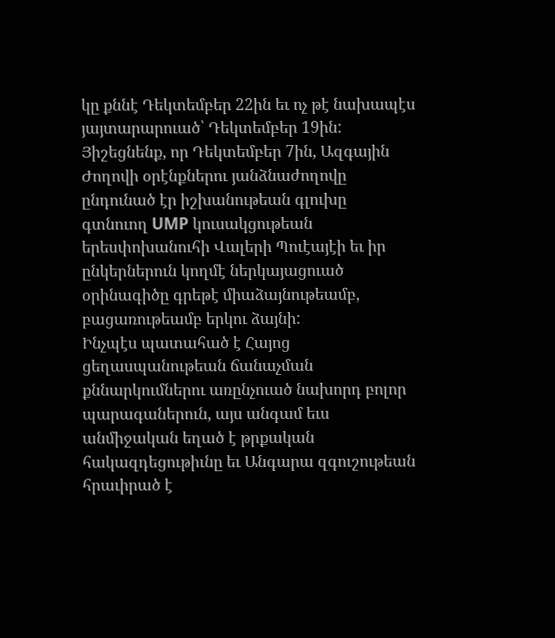կը քննէ Դեկտեմբեր 22ին եւ ոչ թէ նախապէս յայտարարուած՝ Դեկտեմբեր 19ին:
Յիշեցնենք, որ Դեկտեմբեր 7ին, Ազգային Ժողովի օրէնքներու յանձնաժողովը ընդունած էր իշխանութեան գլուխը գտնուող UMP կուսակցութեան երեսփոխանուհի Վալերի Պուէայէի եւ իր ընկերներուն կողմէ ներկայացուած օրինագիծը գրեթէ միաձայնութեամբ, բացառութեամբ երկու ձայնի:
Ինչպէս պատահած է Հայոց ցեղասպանութեան ճանաչման քննարկումներու առընչուած նախորդ բոլոր պարագաներուն, այս անգամ եւս անմիջական եղած է թրքական հակազդեցութիւնը եւ Անգարա զգուշութեան հրաւիրած է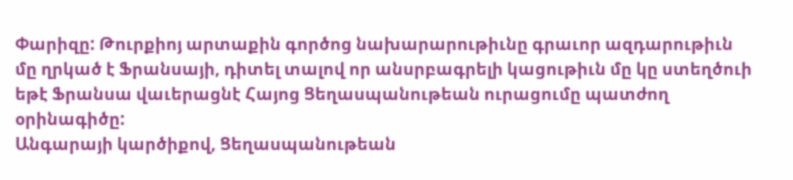Փարիզը: Թուրքիոյ արտաքին գործոց նախարարութիւնը գրաւոր ազդարութիւն մը ղրկած է Ֆրանսայի, դիտել տալով որ անսրբագրելի կացութիւն մը կը ստեղծուի եթէ Ֆրանսա վաւերացնէ Հայոց Ցեղասպանութեան ուրացումը պատժող օրինագիծը:
Անգարայի կարծիքով, Ցեղասպանութեան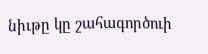նիւթը կը շահագործուի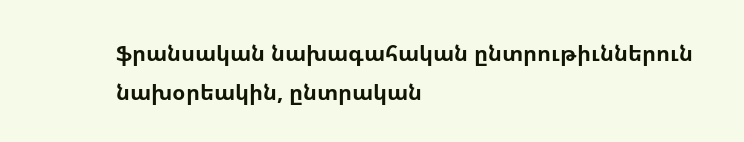ֆրանսական նախագահական ընտրութիւններուն նախօրեակին, ընտրական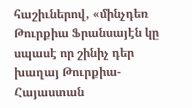հաշիւներով, «մինչդեռ Թուրքիա Ֆրանսայէն կը սպասէ որ շինիչ դեր խաղայ Թուրքիա-Հայաստան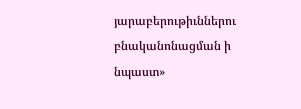յարաբերութիւններու բնականոնացման ի նպաստ»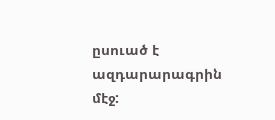ըսուած է ազդարարագրին մէջ: